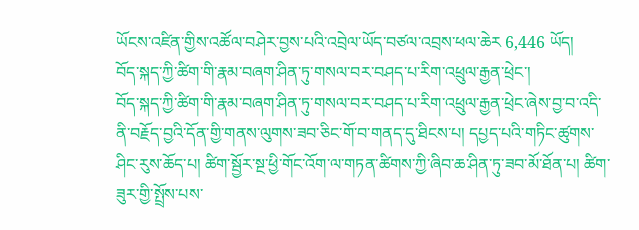ཡོངས་འཛིན་གྱིས་འཚོལ་བཤེར་བྱས་པའི་འབྲེལ་ཡོད་བཙལ་འབྲས་ཕལ་ཆེར 6,446 ཡོད།
བོད་སྐད་ཀྱི་ཚིག་གི་རྣམ་བཞག་ཤིན་ཏུ་གསལ་བར་བཤད་པ་རིག་འཕྲུལ་རྒྱན་ཕྲེང་།
བོད་སྐད་ཀྱི་ཚིག་གི་རྣམ་བཞག་ཤིན་ཏུ་གསལ་བར་བཤད་པ་རིག་འཕྲུལ་རྒྱན་ཕྲེང་ཞེས་བྱ་བ་འདི་ནི་བརྗོད་བྱའི་དོན་གྱི་གནས་ལུགས་ཟབ་ཅིང་གོ་བ་གནད་དུ་ཐིངས་པ། དཔྱད་པའི་གཏིང་ཚུགས་ཤིང་རུས་ཆོད་པ། ཚིག་སྦྱོར་སྔ་ཕྱི་གོང་འོག་ལ་གཏན་ཚིགས་ཀྱི་ཞིབ་ཆ་ཤིན་ཏུ་ཟབ་མོ་ཐོན་པ། ཚིག་ཟུར་གྱི་སྤྲོས་པས་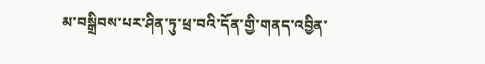མ་བསྒྲིབས་པར་ཤིན་ཏུ་ཕྲ་བའི་དོན་གྱི་གནད་འབྱིན་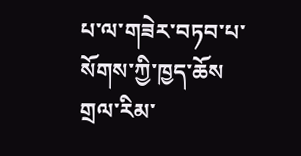པ་ལ་གཟེར་བཏབ་པ་སོགས་ཀྱི་ཁྱད་ཆོས
གྲལ་རིམ་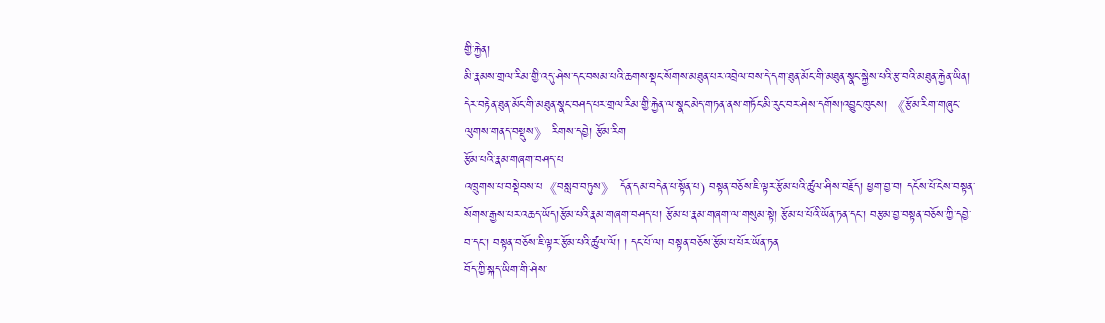གྱི་རྐྱེན།
མི་རྣམས་གྲལ་རིམ་གྱི་འདུ་ཤེས་དང་བསམ་པའི་ཆགས་སྡང་སོགས་མཐུན་པར་འབྲེལ་བས་དེ་དག་ཐུན་མོང་གི་མཐུན་སྣང་སྐྱེས་པའི་རྩ་བའི་མཐུན་རྐྱེན་ཡིན། དེར་བརྟེན་ཐུན་མོང་གི་མཐུན་སྣང་བཤད་པར་གྲལ་རིམ་གྱི་རྐྱེན་ལ་སྣང་མེད་གཏན་ནས་གཏོང་མི་རུང་བར་ཤེས་དགོས།འབྱུང་ཁུངས། 《རྩོམ་རིག་གཞུང་ལུགས་གནད་བསྡུས》 རིགས་དབྱེ། རྩོམ་རིག
རྩོམ་པའི་རྣམ་གཞག་བཤད་པ
འཁྲུགས་པ་བསྡེབས་པ《བསླབ་བཏུས》 དོན་དམ་བདེན་པ་སྟོན་པ) བསྟན་བཅོས་ཇི་ལྟར་རྩོམ་པའི་ཚུལ་ཤིས་བརྗོད། ཕྱག་བྱ་བ། དངོས་པོ་ངེས་བསྟན་སོགས་རྒྱས་པར་འཆད་ཡོད།རྩོམ་པའི་རྣམ་གཞག་བཤད་པ། རྩོམ་པ་རྣམ་གཞག་ལ་གསུམ་སྟེ། རྩོམ་པ་པོའི་ཡོན་ཏན་དང་། བརྩམ་བྱ་བསྟན་བཅོས་ཀྱི་དབྱེ་བ་དང་། བསྟན་བཅོས་ཇི་ལྟར་རྩོམ་པའི་ཚུལ་ལོ། ། དང་པོ་ལ། བསྟན་བཅོས་རྩོམ་པ་པོར་ཡོན་ཏན
བོད་ཀྱི་སྐད་ཡིག་གི་ཤེས་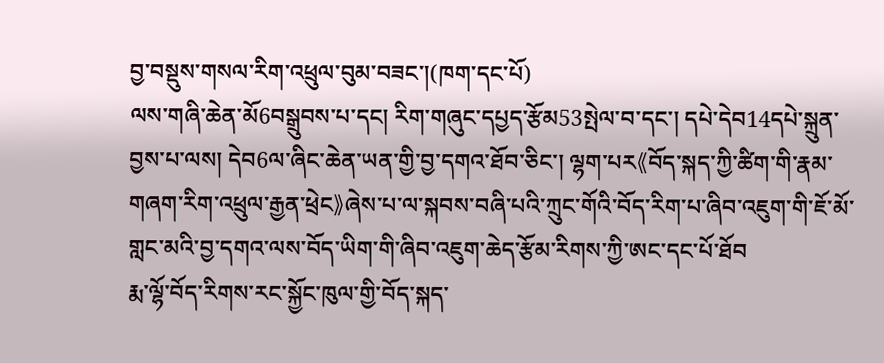བྱ་བསྡུས་གསལ་རིག་འཕྲུལ་བུམ་བཟང་།(ཁག་དང་པོ)
ལས་གཞི་ཆེན་མོ6བསྒྲུབས་པ་དང། རིག་གཞུང་དཔྱད་རྩོམ53སྤེལ་བ་དང་། དཔེ་དེབ14དཔེ་སྐྲུན་བྱས་པ་ལས། དེབ6ལ་ཞིང་ཆེན་ཡན་གྱི་བྱ་དགའ་ཐོབ་ཅིང་། ལྷག་པར《བོད་སྐད་ཀྱི་ཚིག་གི་རྣམ་གཞག་རིག་འཕྲུལ་རྒྱན་ཕྲེང》ཞེས་པ་ལ་སྐབས་བཞི་པའི་ཀྲུང་གོའི་བོད་རིག་པ་ཞིབ་འཇུག་གི་ཇོ་མོ་གླང་མའི་བྱ་དགའ་ལས་བོད་ཡིག་གི་ཞིབ་འཇུག་ཆེད་རྩོམ་རིགས་ཀྱི་ཨང་དང་པོ་ཐོབ
རྨ་ལྷོ་བོད་རིགས་རང་སྐྱོང་ཁུལ་གྱི་བོད་སྐད་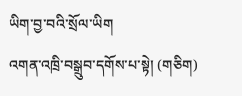ཡིག་བྱ་བའི་སྲོལ་ཡིག
འགན་འཁྲི་བསྒྲུབ་དགོས་པ་སྟེ། (གཅིག)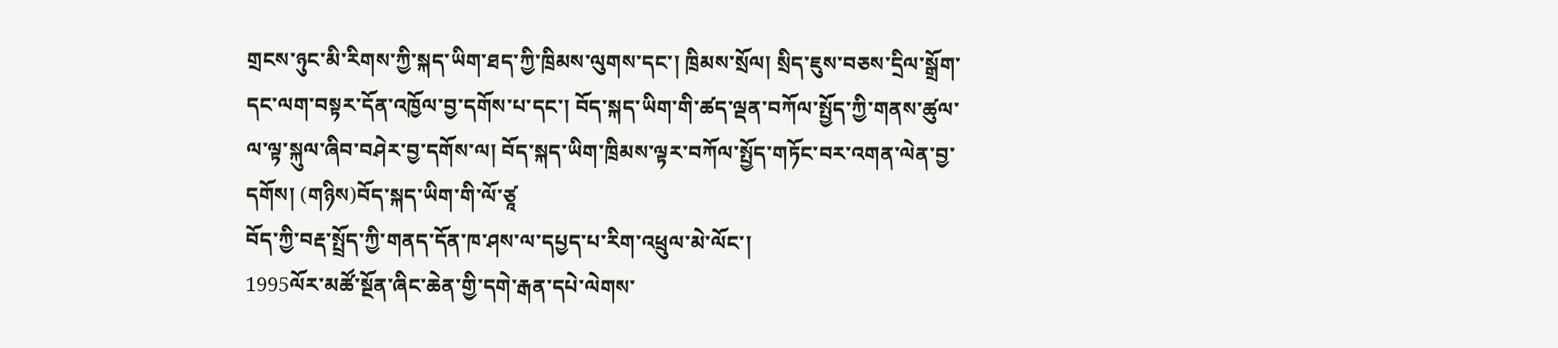གྲངས་ཉུང་མི་རིགས་ཀྱི་སྐད་ཡིག་ཐད་ཀྱི་ཁྲིམས་ལུགས་དང་། ཁྲིམས་སྲོལ། སྲིད་ཇུས་བཅས་དྲིལ་སྒྲོག་དང་ལག་བསྟར་དོན་འཁྱོལ་བྱ་དགོས་པ་དང་། བོད་སྐད་ཡིག་གི་ཚད་ལྡན་བཀོལ་སྤྱོད་ཀྱི་གནས་ཚུལ་ལ་ལྟ་སྐུལ་ཞིབ་བཤེར་བྱ་དགོས་ལ། བོད་སྐད་ཡིག་ཁྲིམས་ལྟར་བཀོལ་སྤྱོད་གཏོང་བར་འགན་ལེན་བྱ་དགོས། (གཉིས)བོད་སྐད་ཡིག་གི་ལོ་ཙཱ
བོད་ཀྱི་བརྡ་སྤྲོད་ཀྱི་གནད་དོན་ཁ་ཤས་ལ་དཔྱད་པ་རིག་འཕྲུལ་མེ་ལོང་།
1995ལོར་མཚོ་སྔོན་ཞིང་ཆེན་གྱི་དགེ་རྒན་དཔེ་ལེགས་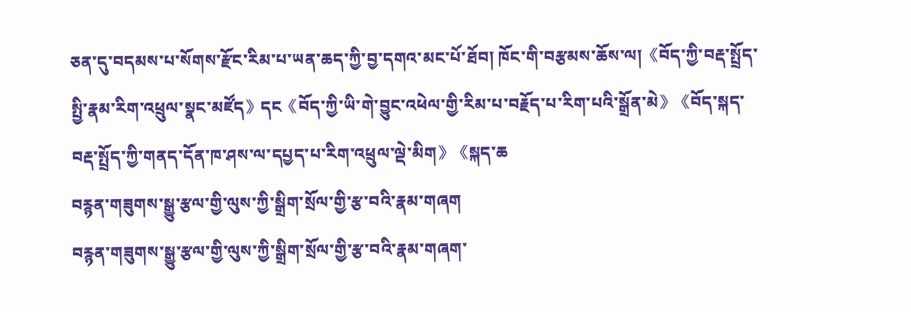ཅན་དུ་བདམས་པ་སོགས་རྫོང་རིམ་པ་ཡན་ཆད་ཀྱི་བྱ་དགའ་མང་པོ་ཐོབ། ཁོང་གི་བརྩམས་ཆོས་ལ།《བོད་ཀྱི་བརྡ་སྤྲོད་སྤྱི་རྣམ་རིག་འཕྲུལ་སྣང་མཛོད》དང《བོད་ཀྱི་ཡི་གེ་བྱུང་འཕེལ་གྱི་རིམ་པ་བརྗོད་པ་རིག་པའི་སྒྲོན་མེ》《བོད་སྐད་བརྡ་སྤྲོད་ཀྱི་གནད་དོན་ཁ་ཤས་ལ་དཔྱད་པ་རིག་འཕྲུལ་ལྡེ་མིག》《སྐད་ཆ
བརྙན་གཟུགས་སྒྱུ་རྩལ་གྱི་ལུས་ཀྱི་སྒྲིག་སྲོལ་གྱི་རྩ་བའི་རྣམ་གཞག
བརྙན་གཟུགས་སྒྱུ་རྩལ་གྱི་ལུས་ཀྱི་སྒྲིག་སྲོལ་གྱི་རྩ་བའི་རྣམ་གཞག་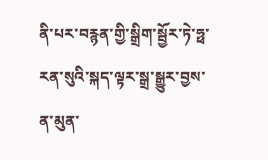ནི་པར་བརྙན་གྱི་སྒྲིག་སྦྱོར་ཏེ་ཧྥ་རན་སུའི་སྐད་ལྟར་སྒྲ་སྒྱུར་བྱས་ན་མུན་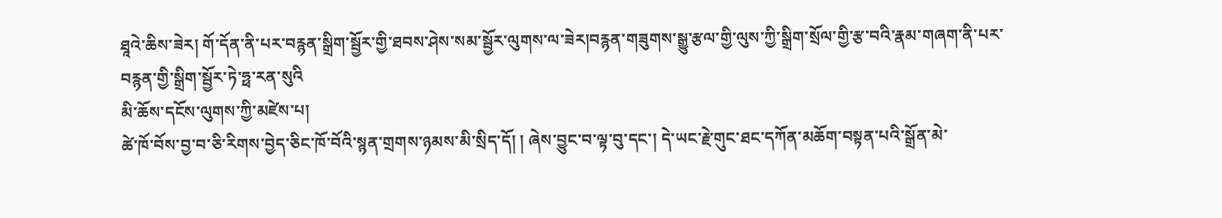ཐཱའེ་ཆིས་ཟེར། གོ་དོན་ནི་པར་བརྙན་སྒྲིག་སྦྱོར་གྱི་ཐབས་ཤེས་སམ་སྦྱོར་ལུགས་ལ་ཟེར།བརྙན་གཟུགས་སྒྱུ་རྩལ་གྱི་ལུས་ཀྱི་སྒྲིག་སྲོལ་གྱི་རྩ་བའི་རྣམ་གཞག་ནི་པར་བརྙན་གྱི་སྒྲིག་སྦྱོར་ཏེ་ཧྥ་རན་སུའི
མི་ཆོས་དངོས་ལུགས་ཀྱི་མཛེས་པ།
ཚེ་ཁོ་བོས་བྱ་བ་ཅི་རིགས་བྱེད་ཅིང་ཁོ་བོའི་སྙན་གྲགས་ཉམས་མི་སྲིད་དོ། ། ཞེས་བྱུང་བ་ལྟ་བུ་དང་། དེ་ཡང་རྗེ་གུང་ཐང་དཀོན་མཆོག་བསྟན་པའི་སྒྲོན་མེ་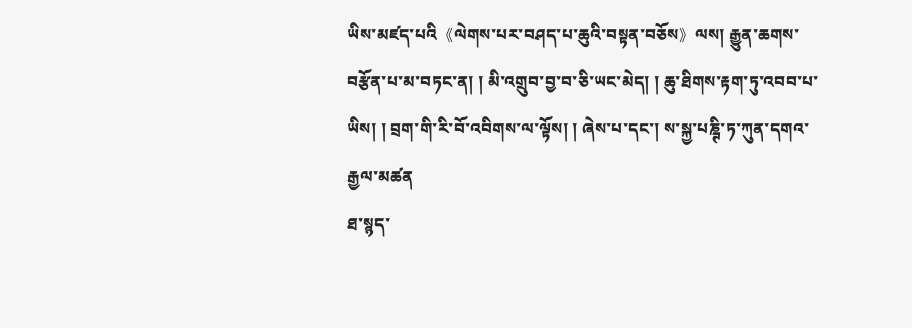ཡིས་མཛད་པའི《ལེགས་པར་བཤད་པ་ཆུའི་བསྟན་བཅོས》ལས། རྒྱུན་ཆགས་བརྩོན་པ་མ་བཏང་ན། ། མི་འགྲུབ་བྱ་བ་ཅི་ཡང་མེད། ། ཆུ་ཐིགས་རྟག་ཏུ་འབབ་པ་ཡིས། ། བྲག་གི་རི་བོ་འབིགས་ལ་ལྟོས། ། ཞེས་པ་དང་། ས་སྐྱ་པཎྚི་ཏ་ཀུན་དགའ་རྒྱལ་མཚན
ཐ་སྙད་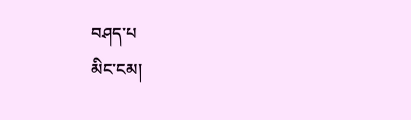བཤད་པ
མིང་ངམ།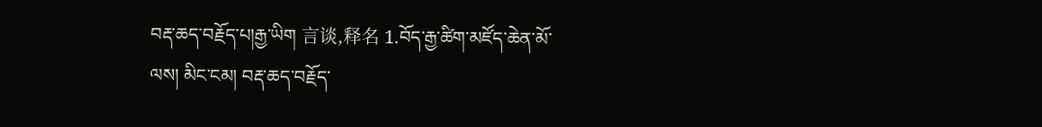བརྡ་ཆད་བརྗོད་པ།རྒྱ་ཡིག 言谈,释名 1.བོད་རྒྱ་ཚིག་མཛོད་ཆེན་མོ་ལས། མིང་ངམ། བརྡ་ཆད་བརྗོད་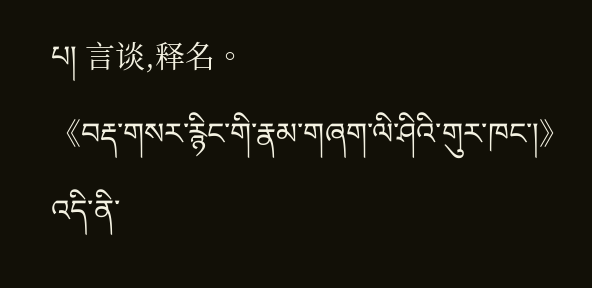པ། 言谈,释名。
《བརྡ་གསར་རྙིང་གི་རྣམ་གཞག་ལི་ཤིའི་གུར་ཁང་།》
འདི་ནི་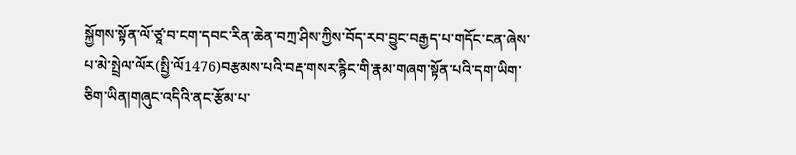སྐྱོགས་སྟོན་ལོ་ཙཱ་བ་ངག་དབང་རིན་ཆེན་བཀྲ་ཤིས་ཀྱིས་བོད་རབ་བྱུང་བརྒྱད་པ་གདོང་ངན་ཞེས་པ་མེ་སྤྲེལ་ལོར(སྤྱི་ལོ1476)བརྩམས་པའི་བརྡ་གསར་རྙིང་གི་རྣམ་གཞག་སྟོན་པའི་དག་ཡིག་ཅིག་ཡིན།གཞུང་འདིའི་ནང་རྩོམ་པ་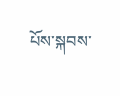པོས་སྐབས་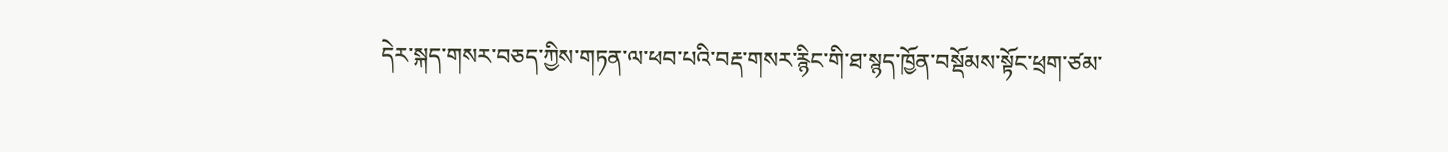དེར་སྐད་གསར་བཅད་ཀྱིས་གཏན་ལ་ཕབ་པའི་བརྡ་གསར་རྙིང་གི་ཐ་སྙད་ཁྱོན་བསྡོམས་སྟོང་ཕྲག་ཙམ་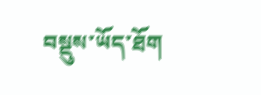བསྡུས་ཡོད་ཐོག